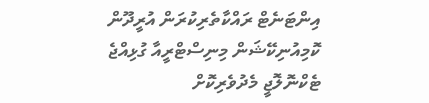އިންޓަނެޓް ރައްކާތެރިކުރަން އުރީދޫން ކޮމިއުނިކޭޝަން މިނިސްޓްރީއާ ގުޅިއްޖެ
ޓެކްނޮލޮޖީ މެދުވެރިކޮށް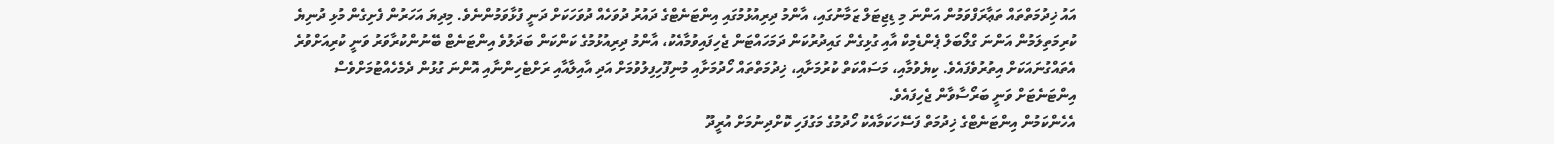އައު ޚިދުމަތްތައް ތަޢާރަފްވަމުން އަންނަ މި ޑިޖިޓަލް ޒަމާނުގައި، އާންމު ދިރިއުޅުމުގައި އިންޓަނެޓްގެ ދައުރު ދުވަހެއް ދުވަހަކަށް ދަނީ ފުޅާވަމުންނެވެ. މިދިޔަ އަހަރުން ފެށިގެން މުޅި ދުނިޔެ ކުރިމަތިލަމުން އަންނަ ގްލޯބަލް ޕެންޑެމިކް އާއި ގުޅިގެން ގައިދުރުކަން ދަމަހައްޓަން ޖެހިފައިވުމާއެކު، އާންމު ދިރިއުޅުމުގެ ކަންކަން ބަދަލުވެ އިންޓަނެޓް ބޭނުންކުރާވަރު ވަނީ ކުރިއަށްވުރެ އެތައްގުނައަކަށް އިތުރުވެފައެވެ. ކިޔެވުމާއި، މަސައްކަތް ކުރުމަށާއި، ޚިދުމަތްތައް ހޯދުމަށާއި މުނިފޫހިފިލުވުމަށް އަދި އާއިލާއާއި ރަށްޓެހިންނާއި އޮންނަ ގުޅުން ދެމެހެއްޓުމަށްވެސް އިންޓަނެޓަށް ވަނީ ބަރޯސާވާން ޖެހިފައެވެ.
އެހެންކަމުން އިންޓަނެޓްގެ ޚިދުމަތް ފަސޭހަކަމާއެކު ހޯދުމުގެ މަގުފަހި ކޮށްދިނުމަށް އުރީދޫ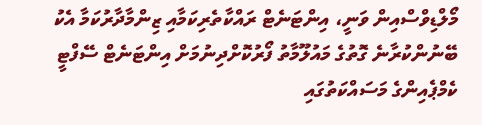މޯލްޑިވްސްއިން ވަނީ، އިންޓަނެޓް ރައްކާތެރިކަމާއި ޒިންމާދާރުކަމާ އެކު ބޭނުންކުރާނެ ގޮތުގެ މައުލޫމާތު ފޯރުކޮށްދިނުމަށް އިންޓަނެޓް ސޭފްޓީ ކެމްޕެއިންގެ މަސައްކަތުގައި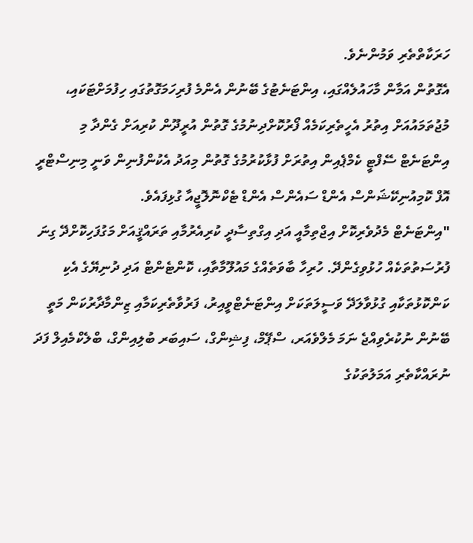ހަރަކާތްތެރި ވަމުންނެވެ.
އެގޮތުން އަމާން މާހައުލެއްގައި، އިންޓަނެޓުގެ ބޭނުން އެންމެ ފުރިހަމަގޮތުގައި ހިފުމަށްޓަކައި، މުޖުތަމައުއަށް އިތުރު އެހީތެރިކަމެއް ފޯރުކޮށްދިނުމުގެ ގޮތުން އުރީދޫން ކުރިއަށް ގެންދާ މި އިންޓަނެޓް ސޭފްޓީ ކެމްޕެއިން އިތުރަށް ފުޅާކުރުމުގެ ގޮތުން މިއަދު އެކުންފުނިން ވަނީ މިނިސްޓްރީ އޮފް ކޮމިއުނިކޭޝަންސް އެންޑް ސައެންސް އެންޑް ޓެކްނޮލޮޖީއާ ގުޅިފައެވެ.
"އިންޓަނެޓް މެދުވެރިކޮށް އިޖްތިމާއީ އަދި އިގްތިސާދީ ކުރިއެރުމާއި ތަރައްޤީއަށް މަގުފަހިކޮށްދޭ ގިނަ ފުރުސަތުތަކެއް ހުޅުވިގެންދޭ. ހުރިހާ ބާވަތެއްގެ މައުލޫމާތާއި، ކޮންޓެންޓް އަދި ދުނިޔޭގެ އެކި ކަންކޮޅުތަކާއި ގުޅުވާލަދޭ ވަސީލަތަކަށް އިންޓަނެޓްވީއިރު، ފަރުވާތެރިކަމާއި ޒިންމާދާރުކަން މަތީ ބޭނުން ނުކުރެވިއްޖެ ނަމަ މެލްވެއަރ، ސްޕޭމް، ފިޝިންގް، ސައިބަރ ބުލިއިންގް، ބްލެކްމެއިލް ފަދަ ނުރައްކާތެރި އަމަލުތަކުގެ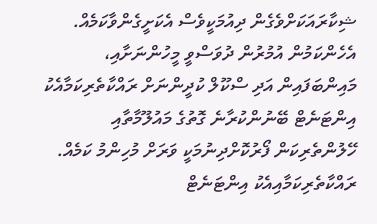ޝިކާރައަކަށްވެގެން ދިއުމަކީވެސް އެކަށީގެންވާކަމެއް. އެހެންކަމުން އުމުރުން ދުވަސްވީ މީހުންނަށާއި، މައިންބަފައިން އަދި ސްކޫލް ކުދީންނަށް ރައްކާތެރިކަމާއެކު އިންޓަނެޓް ބޭނުންކުރާނެ ގޮތުގެ މައުލޫމާތާއި ހޭލުންތެރިކަން ފޯރުކޮށްދިނުމަކީ ވަރަށް މުހިންމު ކަމެއް. ރައްކާތެރިކަމާއިއެކު އިންޓަނެޓް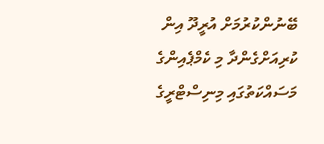ބޭނުންކުރުމަށް އުރީދޫ އިން ކުރިއަށްގެންދާ މި ކެމްޕެއިންގެ މަސައްކަތުގައި މިނިސްޓްރީގެ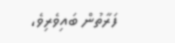ފަރާތުން ބައިވެރިވެ،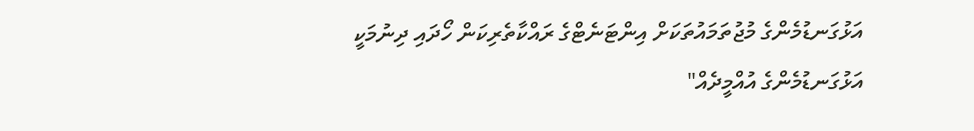އަޅުގަނޑުމެންގެ މުޖުތަމައުތަކަށް އިންޓަނެޓްގެ ރައްކާތެރިކަން ހޯދައި ދިނުމަކީ އަޅުގަނޑުމެންގެ އުއްމީދެއް"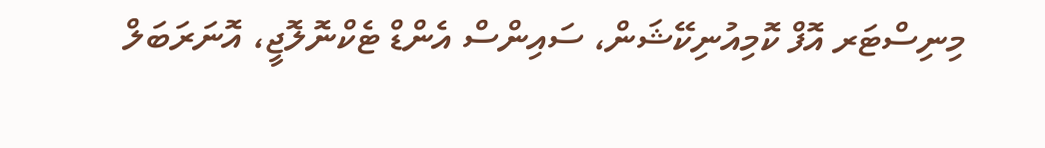މިނިސްޓަރ އޮފް ކޮމިއުނިކޭޝަން، ސައިންސް އެންޑް ޓެކްނޮލޮޖީ، އޮނަރަބަލް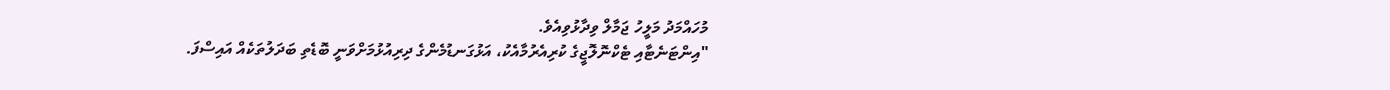މުހައްމަދު މަލީހު ޖަމާލް ވިދާޅުވިއެވެ.
"އިންޓަނެޓާއި ޓެކްނޮލޮޖީގެ ކުރިއެރުމާއެކު، އަޅުގަނޑުމެންގެ ދިރިއުޅުމަށްވަނީ ބޮޑެތި ބަދަލުތަކެއް އައިސްފަ.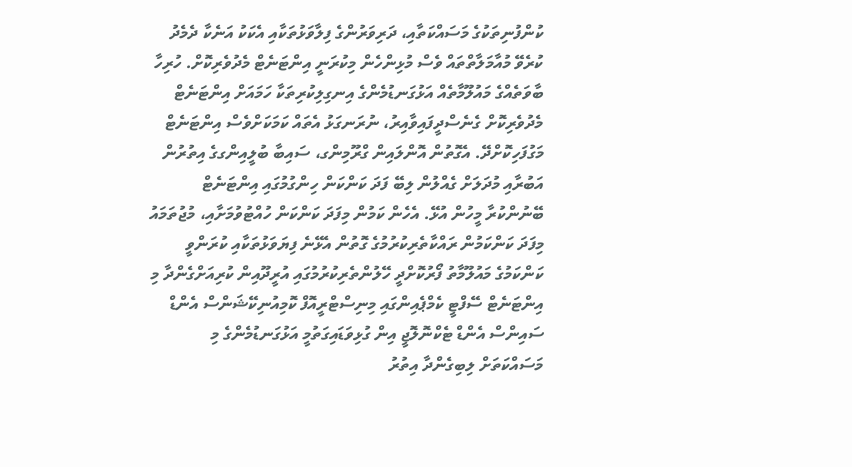ކުންފުނިތަކުގެ މަސައްކަތާއި، ދަރިވަރުންގެ ފިލާވަޅުތަކާއި އެކަކު އަނެކާ ދެމެދު ކުރެވޭ މުއާމަލާތްތައް ވެސް މުޅިންހެން މިކުރަނީ އިންޓަނެޓް މެދުވެރިކޮށް. ހުރިހާ ބާވަތެއްގެ މައުލޫމާތެއް އަޅުގަނޑުމެންގެ އިނގިލިކުރިތަކާ ހަމައަށް އިންޓަނެޓް މެދުވެރިކޮށް ގެނެސްދީފައިވާއިރު، ނުރަނގަޅު އެތައް ކަމަކަށްވެސް އިންޓަނެޓް މަގުފަހިކޮށްދޭ. އެގޮތުން އޮންލައިން ގްރޫމިންގ، ސައިބާ ބުލީއިންގގެ އިތުރުން އަބުރާއި މުދަލަށް ގެއްލުން ލިބޭ ފަދަ ކަންކަން ހިންގުމުގައި އިންޓަނެޓް ބޭނުންކުރާ މީހުން އުޅޭ. އެހެން ކަމުން މިފަދަ ކަންކަން ހުއްޓުވުމަށާއި، މުޖުތަމައު މިފަދަ ކަންކަމުން ރައްކާތެރިކުރުމުގެ ގޮތުން އެޅޭނެ ފިޔަވަޅުތަކާއި ކުރަންވީ ކަންކަމުގެ މައުލޫމާތު ފޯރުކޮށްދީ ހޭލުންތެރިކުރުމުގައި އުރީދޫއިން ކުރިއަށްގެންދާ މި އިންޓަނެޓް ސޭފްޓީ ކެމްޕެއިންގައި މިނިސްޓްރީއޮފް ކޮމިއުނިކޭޝަންސް އެންޑް ސައިންސް އެންޑް ޓެކްނޮލޮޖީ އިން ގުޅިވަޑައިގަތުމީ އަޅުގަނޑުމެންގެ މި މަސައްކަތަށް ލިބިގެންދާ އިތުރު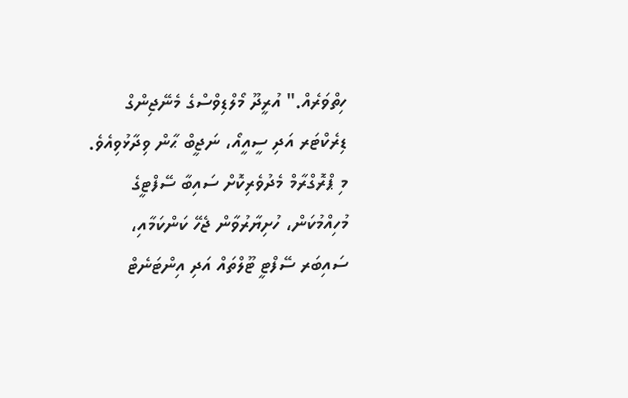ހިތްވަރެއް." އުރީދޫ މޯލްޑިވްސްގެ މެނޭޖިންގް ޑިރެކްޓަރ އަދި ސީއީއޯ، ނަޖީބް ޙާން ވިދާޅުވިއެވެ.
މި ޕްރޮގްރާމް މެދުވެރިކޮށް ސައިބާ ސޭފްޓީގެ މުހިއްމުކަން، ހުށިޔާރުވާން ޖެހޭ ކަންކަމާއި، ސައިބަރ ސޭފްޓީ ޓޫލްތައް އަދި އިންޓަނެޓް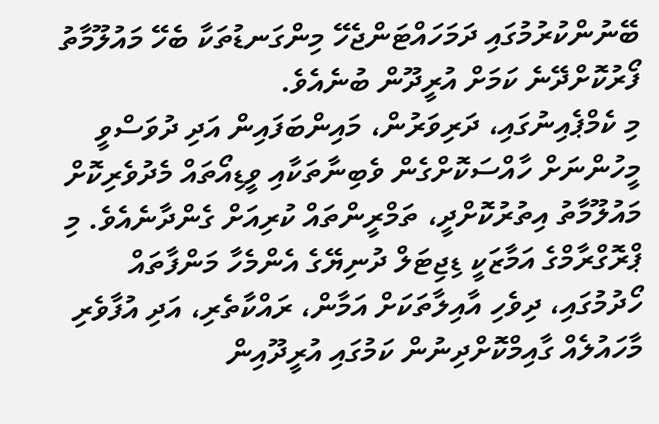ބޭނުންކުރުމުގައި ދަމަހައްޓަންޖެހޭ މިންގަނޑުތަކާ ބެހޭ މައުލޫމާތު ފޯރުކޮށްދޭނެ ކަމަށް އުރީދޫން ބުނެއެވެ.
މި ކެމްޕެއިނުގައި، ދަރިވަރުން، މައިންބަފައިން އަދި ދުވަސްވީ މީހުންނަށް ހާއްސަކޮށްގެން ވެބިނާތަކާއި ވީޑިއޯތައް މެދުވެރިކޮށް މައުލޫމާތު އިތުރުކޮށްދީ، ތަމްރީންތައް ކުރިއަށް ގެންދާނެއެވެ. މި ޕްރޮގްރާމްގެ އަމާޒަކީ ޑިޖިޓަލް ދުނިޔޭގެ އެންމެހާ މަންފާތައް ހޯދުމުގައި، ދިވެހި އާއިލާތަކަށް އަމާން، ރައްކާތެރި، އަދި އުފާވެރި މާހައުލެއް ގާއިމްކޮށްދިނުން ކަމުގައި އުރީދޫއިން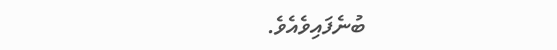ބުނެފައިވެއެވެ.